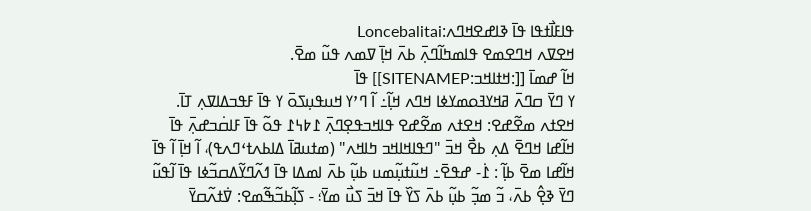ߟߊߓߊ߯ߙߟߊ ߟߊ߫ ߢߊߝߐߞߣߍ:Loncebalitai
ߞߐߜߍ ߞߣߐߘߐ ߟߊߘߤߊ߬ߣߍ߲߫ ߕߍ߫ ߞߊ߲߫ ߜߘߍ ߟߎ߬ ߘߐ߫.
ߞߊ߬ ߝߘߊ߫ [[:ߞߙߊߞߏ:SITENAMEP]] ߟߊ߫
ߌ ߣߌ߫ ߛߣߍ߫ ߥߞߌߔߋߘߌߦߊ ߞߣߍ ߞߊ߲߬߸ ߊ߬ ߣߴߌ ߞߎߟߎ߲ߖߋ߫ ߌ ߟߊ߫ ߓߟߏߡߊߜߍ߲ ߠߊ߫.
ߞߐߙߍ ߘߐ߬ߝߐ: ߞߐߙߍ ߘߐ߬ߝߐ ߟߊߞߏߟߐ߲ߣߍ߲߫ ߁߈߆߁ ߟߋ߬ ߟߊ߫ ߓߊߛ߭ߏߝߍ߲߫ ߟߊ߫ ߞߊ߬ߝߊ ߞߣߐ߫ ߡߍ߲ ߕߐ߯ ߞߏ߫ "ߣߟߊߞߊߞߏ ߤߊߞߍ" (ߘߙߎߥߊ߫ ߡߊߕߍߙߵߣߍߟ)، ߊ߬ ߞߊ߲߫ ߊ߬ ߟߊ߫ ߞߊ߬ߝߊ ߘߐ߫ ߕߊ߲߬ : ߁߭- ߝߟߐ߫߸ ߞߎ߬ߙߎ߲߬ߘߎ ߕߎ߲߬ ߕߍ߫ ߊߘߡߊ ߟߊ߫ ߗߍ߬ߣߌ߬ߡߛߏ߬ߦߊ ߟߊ߫ ߊ߬ߟߎ߬ ߣߌ߫ ߢߐ߲߮ ߕߍ߫، ߏ߬ ߘߏ߲߬ ߕߎ߲߬ ߕߍ߫ ߖߌ߰ ߟߊ߫ ߞߏ߫ ߖߎ߯ ߘߌ߫؛ - ߖߊ߲߬ߕߏ߬ߒ߬ߘߐ: ߜ߭ߙߍ߬ߛߌ߫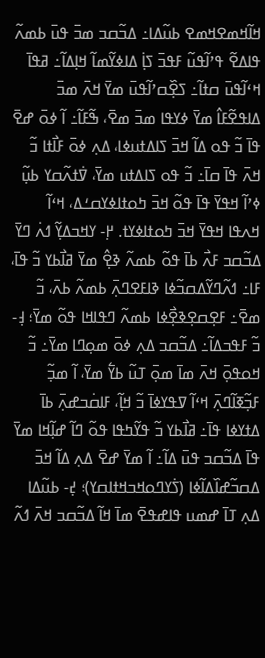ߞߊ߬ߞߘߐߞߘߐ ߕߎ߬ߡߊ߸ ߡߏ߬ߛߏ ߘߏ߫ ߟߎ߫ ߕߘߍ߬ ߟߊߡߐ߬ ߟߴߊ߬ߟߎ߬ ߓߟߏ߫ ߖߊ߲߭ ߡߊߦߌ߬ߘߊ߬ ߞߊ߲ߡߊ߬߸ ߥߟߊ߫ ߞߵߊ߬ߟߎ߫ ߛߙߊ߬߸ ߖߐ߲߰ߛߴߊ߬ߟߎ߫ ߘߌ߫ ߞߍ߫ ߘߏ߫ ߡߊߟߐ߬ߓߊ߮ ߘߌ߫ ߦߌߟߊ ߘߏ߫ ߘߐ߫، ߒ߬ߓߊ߬߸ ߊ߬ ߦߋ߫ ߝߐ߫ ߟߊ߫ ߏ߬ ߟߋ ߡߊ߬ ߞߏ߫ ߖߊߡߙߎߦߊ، ߡߍ߲ ߦߋ߫ ߓߊ߯ߙߊ ߏ߬ ߞߍ߫ ߟߊ߫ ߛߊ߫߸ ߏ߬ ߟߋ ߖߊߡߙߎ ߘߌ߫، ߜ߭ߙߍ߬ߛߌ ߕߎ߲߬ ߦߴߊ߬ ߞߟߌ߫ ߟߊ߫ ߟߋ߬ ߞߏ߫ ߤߋߙߊߦߌߛߑߡ، ߞߵߊ߬ ߞߍߟߊ ߞߟߌ߫ ߞߏ߫ ߤߋߙߊߦߌߙ. ߂߲- ߌߞߏߡߌ߲߬ ߗߍ߭ ߣߌ߫ ߡߏ߬ߛߏ ߓߍ߯ ߕߊ߫ ߟߋ߬ ߕߘߍ߬ ߢߐ߲߮ ߘߌ߫ ߥߊ߯ߕߌ ߏ߬ ߟߊ߫، ߓߊ߸ ߗߍ߬ߣߌ߬ߡߛߏ߬ߦߊ ߢߊߓߐߣߍ߲߫ ߕߘߍ߬ ߕߍ߫، ߏ߬ ߘߐ߫߸ ߓߐ߲ߛߐ߲ߢߐ߲߯ߦߊ ߕߘߍ߬ ߣߟߊߞߊ ߟߋ߬ ߘߌ߫؛ ߃߲- ߏ߬ ߓߟߏߡߊ߬߸ ߡߏ߬ߛߏ ߡߍ߲ ߦߋ߫ ߘߋ߲ߣߊ ߘߌ߫߸ ߏ߬ ߞߋߟߋ߲߫ ߞߍ߫ ߘߊ߫ ߘߋ߲߫ ߠߎ߬ ߕߌ߱ ߘߌ߫، ߊ߬ ߘߏ߲߬ ߓߏ߲߬ߧߊ߬ߣߍ߲߫ ߞߵߊ߬ ߜߟߌߦߊ߫ ߏ߬ ߞߊ߲߬، ߓߊߛ߭ߏߝߍ߲߫ ߕߊ߫ ߡߙߌߦߊ ߟߊ߫߸ ߥߊ߯ߕߌ ߏ߬ ߟߌ߬ߤߟߊ ߟߋ߬ ߣߊ߬ ߝߊ߲߬ߞߊ ߘߌ߫ ߟߊ߫ ߡߏ߬ߛߏ ߟߎ߫ ߡߊ߬߸ ߊ߬ ߘߌ߫ ߝߐ߫ ߡߍ߲ ߡߊ߬ ߞߏ߫ ߡߛߏ߬ߝߊ߰ߡߊ߬ߦߊ (ߖ߭ߌߣߋߞߏߞߙߊߛߌ)؛ ߄߲- ߕߎ߬ߡߊ ߡߍ߲ ߠߊ߫ ߝߘߎ ߟߊߝߟߐ߫ ߘߊ߫ ߞߊ߬ ߡߏ߬ߛߏ ߞߍ߫ ߗߍ߬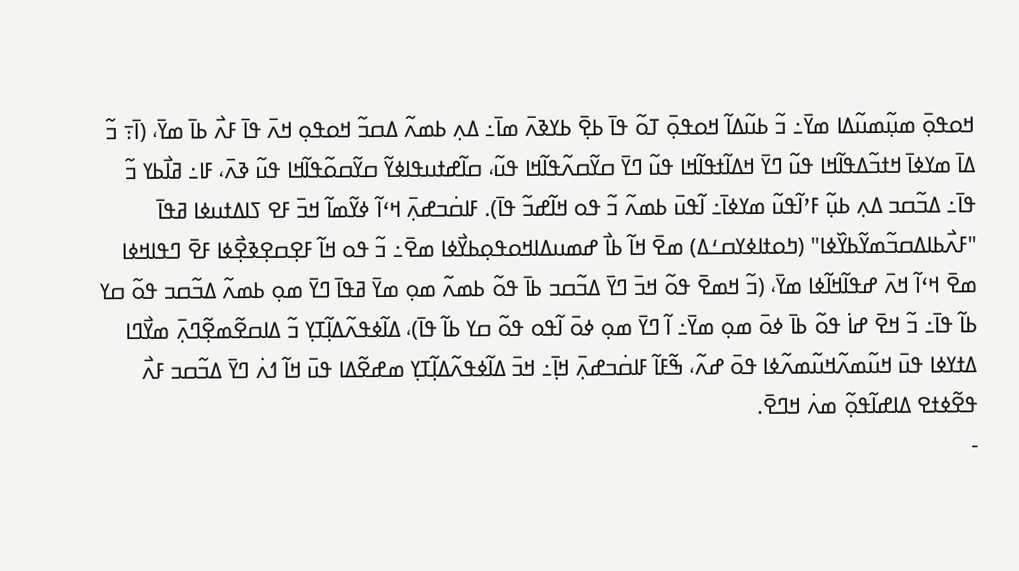ߞߋߟߋ߲߫ ߘߎ߲߬ߘߎ߬ߡߊ ߘߌ߫߸ ߏ߬ ߕߎ߬ߡߊ߬ ߞߋߟߋ߲߫ ߠߋ߬ ߟߊ߫ ߕߐ߲߫ ߕߌߢߍ߫ ߘߊ߫߸ ߡߍ߲ ߕߘߍ߬ ߡߛߏ߬ ߞߋߟߋ߲ ߞߍ߫ ߟߊ߫ ߓߍ߯ ߕߊ߫ ߘߌ߫، (ߊ߫߹ ߏ߬ ߡߊ߫ ߘߌߦߊ߫ ߞߙߏ߬ߡߟߊ߬ߞߊ ߟߎ߬ ߣߌ߫ ߞߡߊ߬ߙߟߊ߬ߞߊ ߟߎ߬ ߣߌ߫ ߛߌ߬ߛߍ߬ߟߊ߬ߞߊ ߟߎ߬، ߛߊ߬ߝߙߎߟߊߦߌ߬ ߛߌ߬ߛߋ߬ߟߊ߬ߞߊ ߟߎ߬ ߢߍ߫، ߓߊ߸ ߥߊ߯ߕߌ ߏ߬ ߟߊ߫߸ ߡߏ߬ߛߏ ߡߍ߲ ߕߎ߲߬ ߓߴߊ߬ߟߎ߬ ߘߌߦߊ߫߸ ߊ߬ߟߎ߫ ߕߘߍ߬ ߏ߬ ߟߋ ߞߊ߬ߝߏ߬ ߟߊ߫). ߓߊߛ߭ߏߝߍ߲߫ ߞߵߊ߬ ߦߌ߬ߘߊ߬ ߞߏ߫ ߓߐ ߖߊߡߙߎߦߊ ߥߟߊ߫ "ߓߍ߯ߕߊߡߛߏ߬ߘߌ߬ߕߌ߰ߦߊ" (ߤߋߙߊߦߌߛߑߡ) ߘߐ߫ ߞߊ߬ ߕߊ߯ ߝߘߎߡߊߞߋߟߋ߲ߕߌ߯ߦߊ ߘߐ߫߸ ߏ߬ ߟߋ ߞߊ߬ ߓߐ߲ߛߐ߲ߢߐ߲߯ߦߊ ߓߐ߫ ߣߟߊߞߦߊ ߘߐ߫ ߞߵߊ߬ ߞߍ߫ ߝߟߊ߬ߞߊ߬ߦߊ ߘߌ߫، (ߏ߬ ߞߘߐ߫ ߟߋ߬ ߞߏ߫ ߣߌ߫ ߡߏ߬ߛߏ ߕߊ߫ ߟߋ߬ ߕߘߍ߬ ߘߋ߲ ߘߌ߫ ߥߟߊ߫ ߣߌ߫ ߘߋ߲ ߕߘߍ߬ ߡߏ߬ߛߏ ߟߋ߬ ߛߌ ߕߊ߬ ߟߊ߫߸ ߏ߬ ߞߐ߫ ߝߊ߭ ߟߋ߬ ߕߊ߫ ߦߋ߫ ߘߋ߲ ߘߌ߫߸ ߊ߬ ߣߌ߫ ߘߋ߲ ߦߋ߫ ߊ߬ߟߋ ߟߋ߬ ߛߌ ߕߊ߬ ߟߊ߫)، ߡߊ߬ߦߟߍ߬ߡߊ߲߬ߠߌ߲ ߏ߬ ߡߊߛߐ߬ߘߐ߲߬ߣߍ߲߫ ߘߌ߯ߣߊ ߡߙߌߦߊ ߟߎ߫ ߞߎ߬ߘߍ߬ߞߎ߬ߘߍ߬ߦߊ ߟߋ߫ ߝߍ߬، ߒ߬ߓߊ߬ ߓߊߛ߭ߏߝߍ߲߫ ߞߊ߲߫߸ ߞߏ߫ ߡߊ߬ߦߟߍ߬ߡߊ߲߬ߠߌ߲ ߘߝߐ߬ߡߊ ߟߎ߫ ߞߊ߬ ߗߍ߭ ߣߌ߫ ߡߏ߬ߛߏ ߓߍ߯ ߟߐ߬ߦߙߐ ߡߊߝߊ߬ߟߋ߲߬ ߘߍ߭ ߞߣߐ߫.
-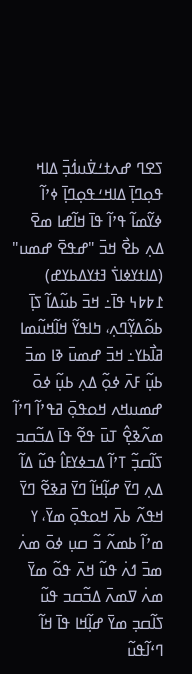ߖߐߣ ߝߍߙߑߜ߭ߎߗ߭ߏ߲߫ ߡߊߞ ߟߋ߲ߣߊ߲߫ ߡߊߞߑߟߋ߲ߣߊ߲߫ ߦߴߊ߬ ߦߌ߬ߘߊ߬ ߟߴߊ߬ ߟߊ߫ ߞߊ߬ߝߊ ߘߐ߫ ߡߍ߲ ߕߐ߯ ߞߏ߫ "ߝߟߐ߫ ߝߘߎ" (ߡߊߙߌߦߊߖ߭ ߔߙߌߡߕߌߝ) ߁߈߈߆ ߟߊ߫߸ ߞߏ߫ ߕߎ߬ߡߊ߬ ߖߊ߲߫ ߕߋ߬ߡߌ߲߬ߣߍ߲، ߤߊߟߌ߬ ߞߊ߬ߞߎ߬ߘߊ ߥߊ߯ߕߌ߸ ߞߏ߫ ߝߘߎ߫ ߢߊ ߘߏ߫ ߕߎ߲߬ ߓߍ߫ ߦߋ߲߬ ߡߍ߲ ߕߎ߲߬ ߦߋ߫ ߝߘߎߞߍ ߞߋߟߋ߲߫ ߥߟߴߊ߬ ߣߴߊ߬ ߘߍ߬ߢߐ߲߮ ߠߎ߫ ߟߐ߬ ߟߊ߫ ߡߏ߬ߛߏ ߖߊ߬ߛߏ߲߬ ߠߴߊ߬ ߡߏߦߌߓߊ߮ ߟߎ߬ ߡߊ߬ ߡߍ߲ ߣߌ߫ ߝߊ߲߬ߞߊ߬ ߣߌ߫ ߥߢߐ߬ ߣߌ߫ ߞߟߍ߬ ߕߍ߫ ߞߋߟߋ߲߫ ߘߌ߫، ߌ ߘߴߊ߬ ߕߘߍ߬ ߏ߬ ߛߎ߲ ߦߋ߫ ߘߍ߭ ߘߏ߫ ߗߍ߭ ߟߎ߬ ߞߍ߫ ߟߋ߬ ߘߌ߫ ߘߍ߭ ߜߘߍ߫ ߡߏ߬ߛߏ ߟߎ߬ ߖߊ߬ߛߏ߲ ߘߌ߫ ߝߊ߲߬ߞߊ ߟߊ߫ ߞߊ߬ ߣߵߊ߬ߟߎ߬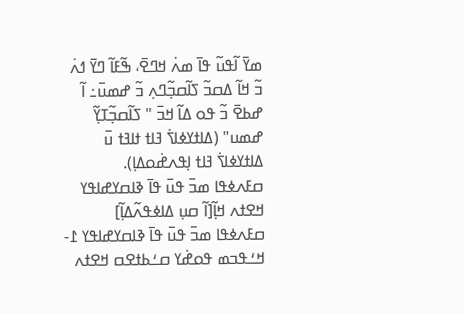ߘߌ߫ ߊ߬ߟߎ߬ ߟߊ߫ ߘߍ߭ ߞߣߐ߫، ߒ߬ߓߊ߬ ߣߌ߫ ߗߍ߭ ߏ߬ ߞߊ߬ ߡߛߏ߬ ߖߊ߬ߛߏ߲߬ߣߍ߲ ߏ߬ ߝߘߎ߫߸ ߊ߬ ߝߕߐ߫ ߏ߬ ߟߋ ߡߊ߬ ߞߏ߫ " ߖߊ߬ߛߏ߲߬ߠߌ߲߬ ߝߘߎ" (ߡߊߙߌߦߊߖ߭ ߔߊߙ ߙߊߔߙ ߎ߫ ߡߊߙߌߦߊߖ߭ ߔߊߙ ߊ߲ߟߍߝ߭ߋߡߊ߲).
ߛߓߍߦߟߊ ߘߏ߫ ߟߎ߫ ߟߊ߫ ߢߊߛߌߝߊߟߌ ߞߐߙߍ ߞߊ߲߬[ߊ߬ ߛߎ߲ ߡߊߦߟߍ߬ߡߊ߲߬]
ߛߓߍߦߟߊ ߘߏ߫ ߟߎ߫ ߟߊ߫ ߢߊߛߌߝߊߟߌ ߁-ߞߑߟߏߘ ߟߋߝ߭ߌ ߛߑߕߙߐߛ ߞߐߙߍ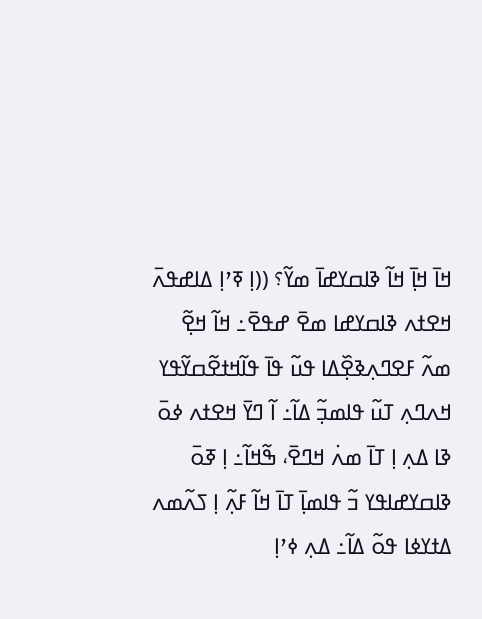ߞߊ߫ ߞߊ߲߫ ߞߊ߬ ߢߊߛߌߝߊ߫ ߘߌ߬؟ ((ߊ߲ ߧߴߊ߲ ߡߊߝߟߍ߫ ߞߐߙߍ ߢߊߛߌߝߊ ߘߐ߫ ߝߟߐ߫߸ ߞߊ߬ ߞߐ߲߬ ߘߍ߬ ߓߐߣߍ߲ߢߐ߲߰ߡߊ ߟߎ߬ ߟߊ߫ ߟߊ߬ߞߙߐ߬ߛߌ߬ߟߌ ߞߍߣߍ߲ ߠߎ߬ ߟߊߘߏ߲߬ ߡߊ߬߸ ߊ߬ ߣߌ߫ ߞߐߙߍ ߦߋ߫ ߢߊ ߡߍ߲ ߊ߲ ߠߊ߫ ߘߍ߭ ߞߣߐ߫، ߒ߬ߞߊ߬߸ ߊ߲ ߧߋ߫ ߢߊߛߌߝߊߟߌ ߏ߬ ߟߊߘߊ߲߫ ߠߊ߫ ߞߊ߬ ߓߍ߲߬ ߊ߲ ߖߍ߬ߘߍ ߡߙߌߦߊ ߟߋ߬ ߡߊ߬߸ ߡߍ߲ ߦߴߊ߲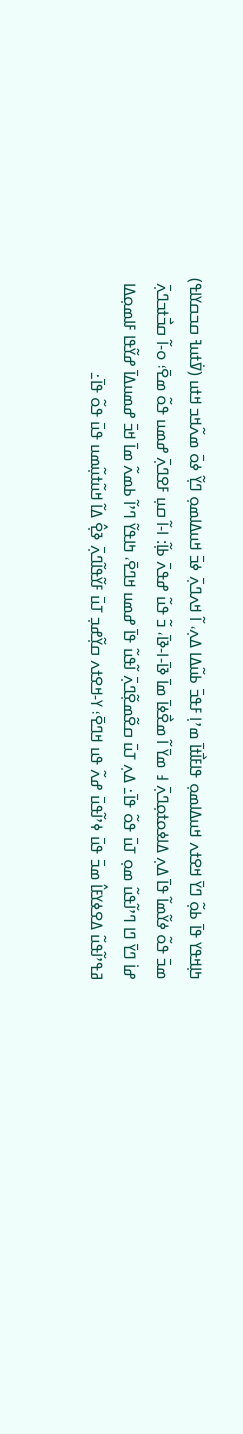ߤߊ߲ߞߟߌ ߟߊ߫ ߕߋ߲߬ ߣߌ߫ ߞߐߙߍ ߞߎߡߊߘߋ߲ ߟߊߓߊ߯ߙߊ߫ ߘߴߊ߲ ߓߟߏ߫ ߕߎ߬ߡߊ ߡߍ߲، ߊ߬ ߞߍߣߍ߲߫ ߦߏ߫ ߞߎߡߊߘߋ߲ ߣߌ߲߬ ߦߋ߫ ߘߍ߬ߞߏ ߞߙߎ (ߜ߭ߙߎߔ ߛߏߛߌߊߟ) ߘߏ߫ ߟߋ߬ ߦߌ߬ߘߊ߬ ߟߊ߫ ߡߍ߲ ߡߊߦߋߙߋ߲ߣߍ߲߫ ߃ ߘߌ߫ ߊ߬ ߘߐ߯ߦߊ߫ ߘߊ߫ ߢߊ߫-ߊ-ߢߊ߫، ߏ߬ ߟߎ߬ ߝߟߍ߫ ߕߊ߲߬: ߊ-ߊ߬ ߛߎ߲ ߓߐߣߍ߲߫ ߝߘߎ ߟߋ߬ ߘߐ߫؛ ߋ-ߊ߬ ߛߏ߯ߙߏߣߍ߲߫ ߝߊ߭ ߣߌ߫ ߣߊ ߣߴߊ߬ߟߎ߬ ߘߋ߲ ߠߎ߫ ߟߋ߬ ߟߊ߫߸ ߡߍ߲ ߠߎ߫ ߛߐ߬ߘߐ߲߬ߣߍ߲߫ ߊ߬ߟߎ߬ ߟߊ߫ ߝߘߎ ߞߣߐ߫، ߤߊߟߌ߬ ߣߴߊ߬ ߕߘߍ߬ ߘߊ߫ ߞߏ߫ ߝߘߎߡߊ߫ ߝߌ߬ߟߊ ߓߊߘߋ߲ߡߊ ߥߟߴߊ߬ߟߎ߬ ߡߐߦߌߓߊ߮ ߘߏ߫ ߟߎ߫ ߦߴߊ߬ߟߎ߫ ߝߍ߬ ߟߎ ߞߣߐ߫؛ ߌ-ߞߐߙߍ ߛߌ߲߬ߝߏ߲ ߠߎ߫ ߓߌ߬ߟߊ߬ߣߍ߲߫ ߢߐ߲߮ ߡߊ߬ ߞߎ߬ߙߎ߲߬ߘߎ ߟߎ߫ ߟߋ߬ ߟߊ߫߸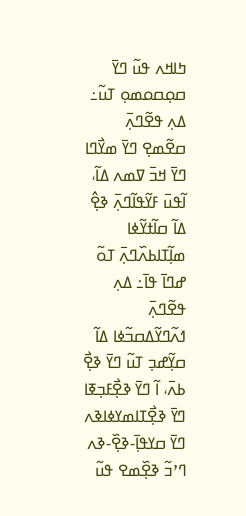ߤߊߞߍ ߟߎ߬ ߣߌ߫ ߛߋ߲ߛߋߘߋ߲ ߠߎ߬߸ ߡߍ߲ ߟߐ߬ߣߍ߲߫ ߛߐ߬ߘߐ߲ ߣߌ߫ ߘߌ߯ߣߊ ߣߌ߫ ߞߏ߫ ߜߘߍ ߡߊ߬، ߊ߬ߟߎ߫ ߓߌ߬ߟߊ߬ߣߍ߲߫ ߢߐ߲߮ ߡߊ߬ ߛߊ߬ߙߌ߬ߦߊ ߘߊ߲߬ߠߊߕߍ߰ߣߍ߲߫ ߠߋ߬ ߝߣߊ߫ ߟߊ߫߸ ߡߍ߲ ߟߐ߬ߣߍ߲߫ ߗߍ߬ߣߌ߬ߡߛߏ߬ߦߊ ߡߊ߬ ߛߌ߲߬ߝߏ߲ ߠߎ߬ ߣߌ߫ ߢߐ߲߯ ߕߍ߫، ߊ߬ ߣߌ߫ ߢߐ߲߯ߓߏ߲ߧߊ ߣߌ߫ ߢߐ߲߯ߠߊߘߌߦߊߢߍ ߣߌ߫ ߛߌߟߊ߲߫-ߢߐ߲߰-ߢߍ ߣߴߏ߬ ߢߐ߲߰ߘߐ ߟߎ߬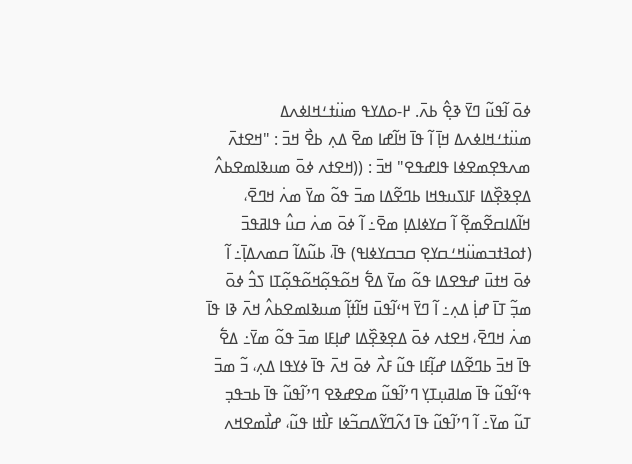ߦߋ߫ ߊ߬ߟߎ߬ ߣߌ߫ ߢߐ߲߮ ߕߍ߫. ߂-ߋߡߌߟ ߘߎ߳ߙߑߞߊߦߍߡ ߘߎ߳ߙߑߞߊߦߍߡ ߞߊ߲߫ ߊ߬ ߟߊ߫ ߞߊ߬ߝߊ ߘߐ߫ ߡߍ߲ ߕߐ߯ ߞߏ߫ : "ߞߐߙߍ߫ ߘߍߟߐ߲ߘߐߦߊ ߟߊߝߟߐ" ߞߏ߫ : ((ߞߐߙߍ ߦߋ߫ ߘߎߢߊߘߐߕߍ߮ ߡߐ߲ߢߐ߲߰ߡߊ ߓߊߖߎߟߞߊ ߕߣߐ߬ߡߊ ߘߏ߫ ߟߋ߬ ߘߌ߫ ߘߍ߭ ߞߣߐ߫، ߞߊ߬ߡߊߛߐ߬ߘߐ߲߬ ߊ߬ ߛߌߦߊߡߊ߲ ߘߐ߫߸ ߊ߬ ߦߋ߫ ߘߍ߭ ߛߎ߮ ߟߊߥߟߏ߫ (ߙߋߔߙߏߘߎ߳ߞߑߛߌߐ߲ ߛߏߛߌߦߊߟ) ߟߊ߫، ߕߎ߬ߡߊ߬ ߛߘߍߡߊ߲߫߸ ߊ߬ ߦߋ߫ ߞߙߎ߫ ߝߟߐߡߊ ߟߋ߬ ߘߌ߫ ߡߐ߱ ߞߋ߬ߟߋ߲߬ߞߋ߬ߟߋ߲߬ߠߊ ߖߏ߮ ߦߋ߫ ߘߏ߲߬ ߠߊ߫ ߝߊ߲߭ ߡߍ߲߸ ߊ߬ ߣߌ߫ ߞߵߊ߬ߟߎ߫ ߞߊ߬ߙߊ߲߬ ߘߎߢߊߘߐߕߍ߮ ߞߍ߫ ߢߊ ߟߊ߫ ߘߍ߭ ߞߣߐ߫، ߞߐߙߍ ߦߋ߫ ߡߐ߲ߢߐ߲߰ߡߊ ߝߊ߲ߓߊ ߘߏ߫ ߟߋ߬ ߘߌ߫߸ ߡߐ߱ ߟߊ߫ ߞߏ߫ ߕߣߐ߬ߡߊ ߝߊ߲߬ߓߊ ߟߎ߬ ߓߍ߯ ߦߋ߫ ߞߍ߫ ߟߊ߫ ߦߌߟߊ ߡߍ߲، ߏ߬ ߘߏ߫ ߟߵߊ߬ߟߎ߬ ߟߊ߫ ߘߊߥߎ߲ߠߌ߲ ߣߴߊ߬ߟߎ߬ ߘߐߝߢߐ ߣߴߊ߬ߟߎ߬ ߟߊ߫ ߕߏߟߏ߲ ߠߎ߬ ߘߌ߫߸ ߊ߬ ߣߴߊ߬ߟߎ߬ ߟߊ߫ ߗߍ߬ߣߌ߬ߡߛߏ߬ߦߊ ߓߊ߯ߙߊ ߟߎ߬، ߝߊ߯ߘߐߞߍ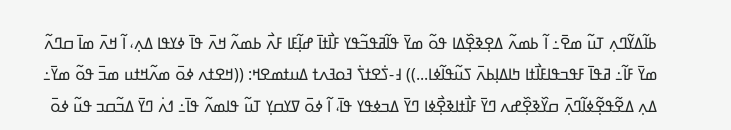ߕߊ߬ߡߌ߬ߣߍ߲ ߠߎ߬ ߘߐ߫߸ ߊ߬ ߕߘߍ߬ ߡߐ߲ߢߐ߲߰ߡߊ ߟߋ߬ ߘߌ߫ ߟߊ߬ߥߟߏ߬ߟߌ ߓߊ߯ߙߊ߫ ߝߊ߲߬ߓߊ ߓߍ߯ ߕߘߍ߬ ߞߍ߫ ߟߊ߫ ߦߌߟߊ ߡߍ߲، ߊ߬ ߞߍ߫ ߘߊ߫ ߛߣߍ߬ ߘߌ߫ ߓߊ߬߸ ߥߟߊ߫ ߓߟߏߟߊߓߊ߯ߙߊ ߤߊߡߊ߲ߕߍ߫ ߖߎ߬ߟߊ߬ߦߊ...)) ߃-ߖ߭ߐߙߖ߭ ߔߋߔߍߙ ߡߎߙߘߐߞ: ((ߞߐߙߍ ߦߋ߫ ߘߍ߬ߞߙߎ ߘߏ߫ ߟߋ߬ ߘߌ߫߸ ߡߍ߲ ߡߐ߬ߟߐ߲߬ߦߊ߬ߣߍ߲߫ ߛߌ߰ߢߐ߲߰ߝߍ ߣߌ߫ ߓߊ߯ߙߊߢߐ߲߯ߦߊ ߣߌ߫ ߡߏߦߟߌ ߟߊ߫، ߊ߬ ߦߋ߫ ߜߌߛߌ߲ ߠߎ߬ ߟߊߘߍ߬ ߟߊ߫߸ ߗߍ߭ ߣߌ߫ ߡߏ߬ߛߏ ߟߎ߬ ߦߋ߫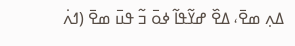ߡߍ߲ ߘߐ߫، ߡߐ߰ ߝߌ߬ߟߊ߬ ߦߋ߫ ߏ߬ ߟߎ߫ ߘߐ߫ (ߗߍ߭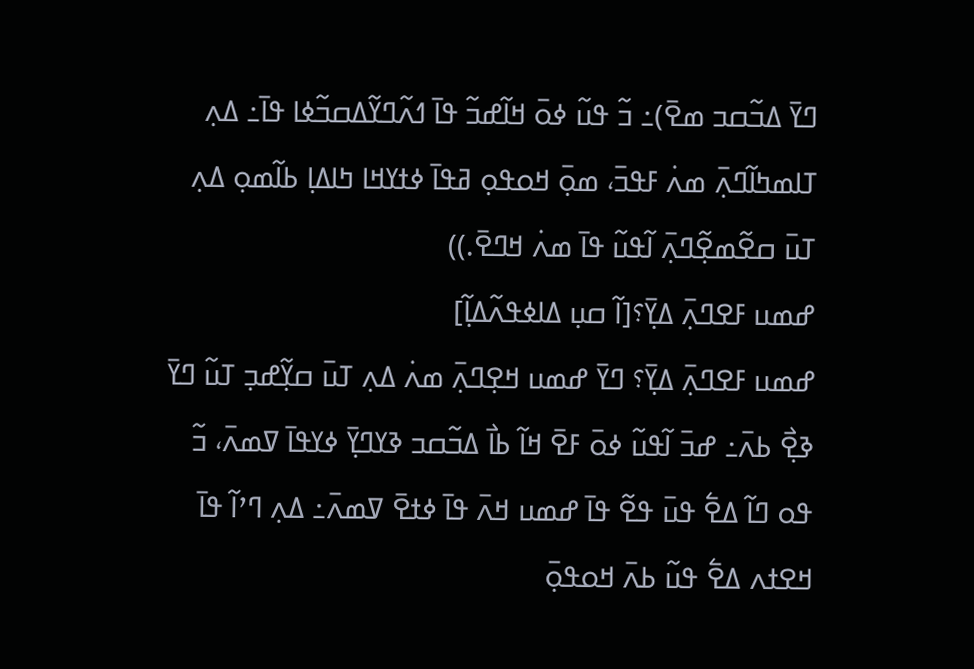ߣߌ߫ ߡߏ߬ߛߏ ߘߐ߫)߸ ߏ߬ ߟߎ߬ ߦߋ߫ ߞߊ߬ߝߏ߬ ߟߊ߫ ߗߍ߬ߣߌ߬ߡߛߏ߬ߦߊ ߟߊ߫߸ ߡߍ߲ ߠߊߘߤߊ߬ߣߍ߲߫ ߘߍ߭ ߓߟߏ߫، ߘߋ߲߫ ߞߋߟߋ߲ ߥߟߊ߫ ߦߙߌߞߊ ߤߊߡߊ߲ ߕߊ߬ߘߋ߲ ߡߍ߲ ߠߎ߫ ߛߐ߬ߘߐ߲߬ߣߍ߲߫ ߊ߬ߟߎ߬ ߟߊ߫ ߘߍ߭ ߞߣߐ߫.))
ߝߘߎ ߓߐߣߍ߲߫ ߡߌ߲߫؟[ߊ߬ ߛߎ߲ ߡߊߦߟߍ߬ߡߊ߲߬]
ߝߘߎ ߓߐߣߍ߲߫ ߡߌ߲߫؟ ߣߌ߫ ߝߘߎ ߞߐ߲ߣߍ߲߫ ߘߍ߭ ߡߍ߲ ߠߎ߫ ߛߌ߲߬ߝߏ߲ ߠߎ߬ ߣߌ߫ ߢߐ߲߯ ߕߍ߫߸ ߝߏ߫ ߊ߬ߟߎ߬ ߦߋ߫ ߓߐ߫ ߞߊ߬ ߕߊ߯ ߡߏ߬ߛߏ ߢߌߣߌ߲߫ ߦߌߟߊ߫ ߜߘߍ߫، ߏ߬ ߟߋ ߣߊ߬ ߡߐ߱ ߟߎ߫ ߟߐ߬ ߟߊ߫ ߝߘߎ ߞߍ߫ ߟߊ߫ ߦߙߐ߫ ߜߘߍ߫߸ ߡߍ߲ ߣߴߊ߬ ߟߊ߫ ߞߐߙߍ ߡߐ߱ ߟߎ߬ ߕߍ߫ ߞߋߟߋ߲߫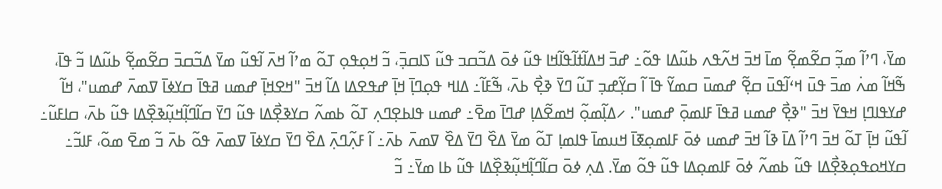ߘߌ߫، ߣߴߊ߬ ߘߏ߲߬ ߛߐ߬ߘߐ߲߬ ߘߊ߫ ߞߏ߫ ߞߍ߬ߟߍ ߕߎ߬ߡߊ ߟߋ߬߸ ߝߏ߫ ߞߡߊ߬ߙߊ߬ߟߊ߬ߞߊ ߟߎ߬ ߦߋ߫ ߡߏ߬ߛߏ ߟߎ߬ ߖߊߛߏ߲߫، ߏ߬ ߞߋ߲ߟߋ߲ ߠߋ߬ ߘߴߊ߬ ߞߍ߫ ߊ߬ߟߎ߬ ߘߌ߫ ߡߏ߬ߛߏ߫ ߛߐ߬ߘߐ߲߬ ߕߎ߬ߡߊ ߏ߬ ߟߊ߫، ߒ߬ߞߊ߬ ߘߍ߭ ߘߏ߫ ߟߎ߫ ߞߵߊ߬ߟߎ߫ ߛߐ߲߬ ߝߘߎ߫ ߛߘߌ߬ ߟߊ߫ ߊ߬ ߛߌ߲߬ߝߏ߲ ߠߎ߬ ߣߌ߫ ߢߐ߲߯ ߕߍ߫، ߒ߬ߓߊ߬߸ ߡߊߞ ߟߋ߲ߣߊ߲߫ ߞߊ߲߫ ߝߟߐߡߊ ߡߊ߬ ߞߏ߫ "ߞߐߞߊ߲߫ ߝߘߎ ߥߟߊ߫ ߛߌߦߊ߫ ߜߘߍ߫ ߝߘߎ"، ߞߊ߬ ߝߌߟߊߣߊ߲ ߞߟߌ߫ ߞߏ߫ "ߢߐ߲߯ ߝߘߎ ߥߟߊ߫ ߓߊߘߋ߲߫ ߝߘߎ". ⸜ߡߊ߲߬ߘߋ߲߬ ߞߘߐ߬ߡߊ߲ ߝߣߊ߫ ߘߐ߫߸ ߝߘߎ ߟߊߕߐ߲ߣߍ߲ ߠߋ߬ ߕߘߍ߬ ߛߌߢߐ߲߯ߡߊ ߟߎ߬ ߣߌ߫ ߛߊ߬ߣߊ߲߬ߞߎ߲߬ߢߐ߲߰ߡߊ ߟߎ߬ ߕߍ߫، ߛߊߓߎ߬߸ ߊ߬ߟߎ߬ ߞߊ߲߫ ߠߋ߬ ߞߏ߫ ߣߴߊ߬ ߡߊ߫ ߢߊ߬ ߞߏ߫ ߝߘߎ ߦߋ߫ ߓߊߘߋ߲ߧߊ߫ ߞߎߘߊ߫ ߟߊߘߊ߲ ߠߋ߬ ߘߌ߫ ߡߐ߰ ߣߌ߫ ߡߐ߰ ߜߘߍ߫ ߕߍ߫߸ ߊ߬ ߓߍ߲߬ߣߍ߲߫ ߡߐ߰ ߣߌ߫ ߛߌߦߊ߫ ߜߘߍ߫ ߟߋ߬ ߕߍ߫ ߏ߬ ߘߐ߫ ߘߋ߬، ߓߊߏ߬߸ ߛߌߞߋߟߋ߲ߢߐ߲߯ߡߊ ߟߎ߬ ߕߘߍ߬ ߦߋ߫ ߓߊߘߋ߲ߡߊ ߟߎ߬ ߟߋ߬ ߘߌ߫. ߡߍ߲ ߦߋ߫ ߛߊ߬ߣߊ߲߬ߞߎ߲߬ߢߐ߲߰ߡߊ ߟߎ߬ ߕߊ ߘߌ߫߸ ߏ߬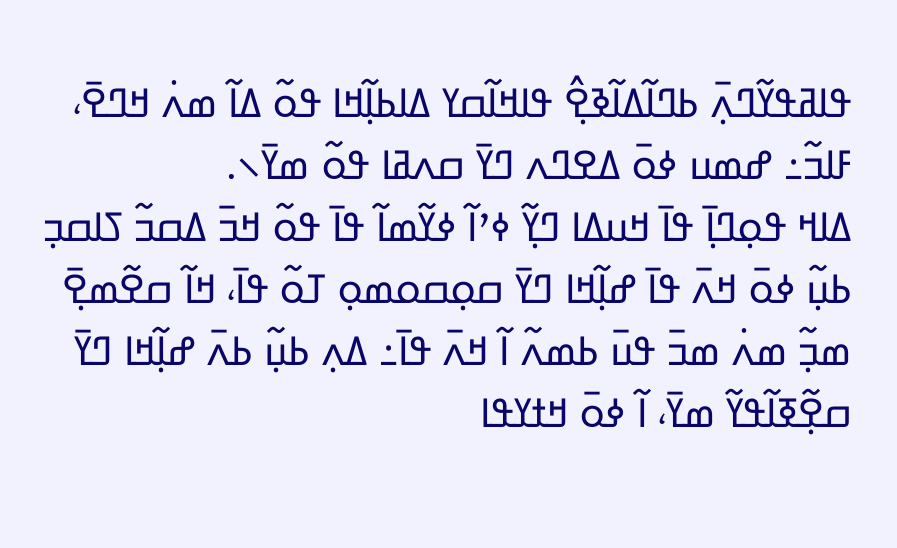ߟߊߥߟߌ߬ߣߍ߲߫ ߕߣߊ߬ߡߊ߬ߢߐ߲߮ ߟߊߞߊ߬ߛߌ ߡߊߕߊ߲߬ߞߊ ߟߋ߬ ߡߊ߬ ߘߍ߭ ߞߣߐ߫، ߓߊߏ߬߸ ߝߘߎ ߦߋ߫ ߡߐߣߍ ߣߌ߫ ߛߍߥߊ ߟߋ߬ ߘߌ߫⸝.
ߡߊߞ ߟߋ߲ߣߊ߲߫ ߟߊ߫ ߞߎߡߊ ߣߌ߲߬ ߦߴߊ߬ ߦߌ߬ߘߊ߬ ߟߊ߫ ߟߋ߬ ߞߏ߫ ߡߛߏ߬ ߖߊߛߏ߲ ߕߎ߲߬ ߦߋ߫ ߞߍ߫ ߟߊ߫ ߝߊ߲߬ߞߊ ߣߌ߫ ߛߋ߲ߛߋߘߋ߲ ߠߋ߬ ߟߊ߫، ߞߊ߬ ߛߐ߬ߘߐ߲߫ ߘߏ߲߬ ߘߍ߭ ߘߏ߫ ߟߎ߫ ߕߘߍ߬ ߊ߬ ߞߍ߫ ߟߊ߫߸ ߡߍ߲ ߕߎ߲߬ ߕߍ߫ ߝߊ߲߬ߞߊ ߣߌ߫ ߛߐ߲߬ߧߊ߬ߟߌ߬ ߘߌ߫، ߊ߬ ߦߋ߫ ߞߙߌߟߊ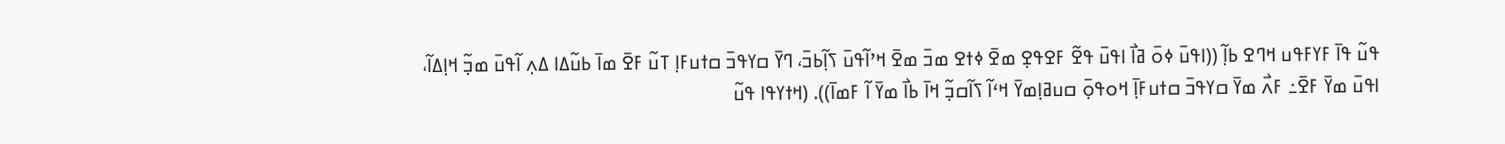ߟߎ߬ ߟߊ߫ ߓߌߓߟߎ ߞߣߐ ߕߊ߲߬ ((ߊߟߎ߫ ߦߋ߫ ߥߊ߯ ߊߟߎ߫ ߟߐ߬ ߓߐߟߐ߲ ߘߐ߫ ߦߙߐ ߘߏ߫ ߘߐ߫ ߞߴߊ߬ߟߎ߫ ߖߊ߲߬ߕߏ߫، ߣߌ߫ ߛߌߟߏ߫ ߛߙߎߓߊ߲ ߠߎ߬ ߓߐ߫ ߘߊ߫ ߕߎ߬ߡߊ ߡߍ߲ ߊ߬ߟߎ߫ ߘߏ߲߬ ߞߊ߲ߡߊ߬، ߊߟߎ߫ ߘߌ߫ ߓߐ߫߸ ߓߍ߯ ߘߌ߫ ߛߌߟߏ߫ ߛߙߎߓߊ߲߫ ߞߋߟߋ߲߫ ߛߎߥߊ߲ߘߌ߫ ߞߵߊ߬ ߖߊ߬ߛߏ߲߬ ߞߊ߫ ߕߊ߯ ߘߌ߫ ߊ߬ ߓߘߊ߫)). (ߞߙߌߟߊ ߟߎ߬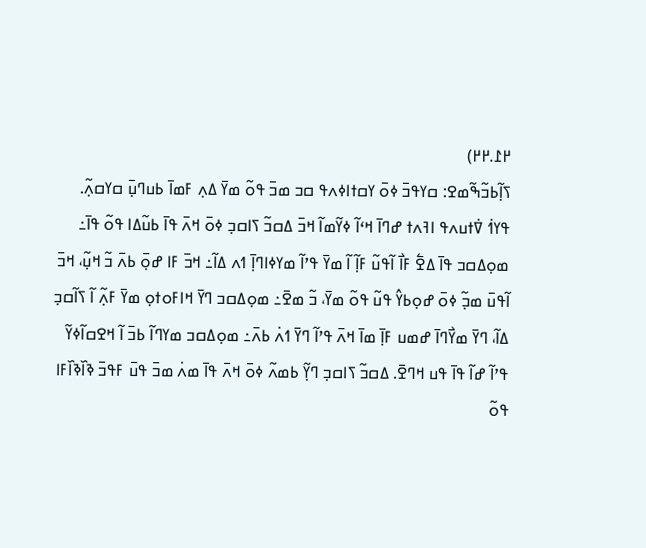߂߁.߂߂)
ߖߊ߲߬ߕߏ߬ߒ߬ߘߐ: ߛߌߟߏ߫ ߦߋ߫ ߌߛߙߊߦߍߟ ߛߏ ߘߏ߫ ߟߋ߬ ߘߌ߫ ߡߍ߲ ߓߘߊ߫ ߕߎߣߎ߲߫ ߛߌߛߍ߲߬.
ߟߌߗ߭ ߜ߭ߙߎߍߟ ߊߔߍߙ ߝߣߊ߫ ߞߵߊ߬ ߦߌ߬ߘߊ߬ ߞߏ߫ ߡߛߏ߬ ߖߊߛߏ߲ ߦߋ߫ ߞߍ߫ ߟߊ߫ ߕߎ߬ߡߊ ߟߋ߬ ߟߊ߫߸ ߘߋ߲ߡߛߏ ߟߊ߫ ߡߐ߱ ߓߊ߯ ߊ߬ߟߎ߬ ߓߊ߲߬ ߊ߬ ߘߌ߫ ߟߴߊ߬ ߘߌߦߊߣߊ߲߫ ߗߍ ߡߊ߬߸ ߞߏ߫ ߓߊ ߝߋ߲߫ ߕߍ߫ ߏ߬ ߞߎ߲߬، ߞߏ߫ ߊ߬ߟߎ߫ ߘߏ߲߬ ߦߋ߫ ߝߋ߲ߕߌ߮ ߟߎ߬ ߟߋ߬ ߘߌ߫، ߏ߬ ߘߐ߫߸ ߘߋ߲ߡߛߏ ߣߌ߫ ߞߊߓߋߙߋ߲ ߘߌ߫ ߓߍ߲߬ ߊ߬ ߖߊ߬ߛߏ߲ ߡߊ߬، ߣߌ߫ ߘߌ߯ߣߊ߫ ߝߘߎ ߓߊ߲߫ ߘߊ߫ ߞߍ߫ ߟߴߊ߬ ߣߌ߫ ߗߍ߭ ߕߍ߫߸ ߘߋ߲ߡߛߏ ߘߌߣߊ߬ ߕߏ߫ ߊ߬ ߞߐߛߊ߬ߦߌ߬ ߟߴߊ߬ ߝߊ߬ ߟߊ߫ ߟߎ ߞߣߐ߫. ߡߛߏ߬ ߖߊߛߏ߲ ߣߌ߲߬ ߕߘߍ߬ ߦߋ߫ ߞߍ߫ ߟߊ߫ ߘߍ߭ ߘߏ߫ ߟߎ߫ ߓߟߏ߫ ߢߊ߰ߢߊ߰ߓߊ ߟߋ߬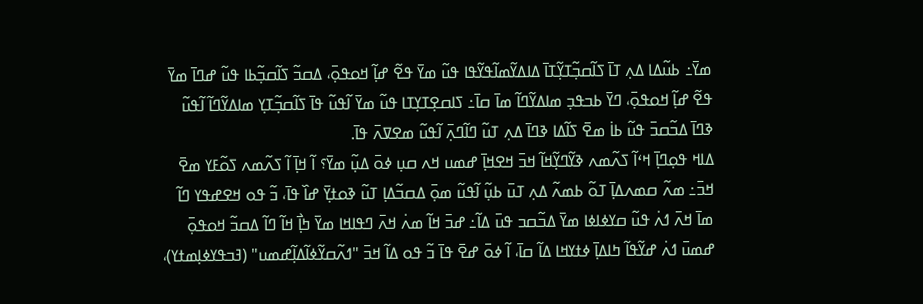ߘߌ߫߸ ߕߎ߬ߡߊ ߡߍ߲ ߠߊ߫ ߖߊ߬ߛߏ߲߬ߠߌ߲߬ߠߊ߫ ߡߊߡߌ߬ߘߊ߬ߟߌ߬ߟߊ ߟߎ߬ ߘߌ߫ ߟߐ߬ ߝߊ߲߬ ߞߋߟߋ߲߫، ߡߛߏ߬ ߖߊ߬ߛߏ߲߬ߕߊ ߟߎ߬ ߝߣߊ߫ ߘߌ߫ ߟߐ߬ ߝߊ߲߬ ߞߋߟߋ߲߫، ߣߌ߫ ߕߏߟߏ߲ ߘߊߡߌ߬ߣߊ߬ ߘߊ߫ ߛߊ߫߸ ߖߊߛߐ߲ߠߌ߲ߠߊ ߟߎ߬ ߘߌ߫ ߊ߬ߟߎ߬ ߟߊ߫ ߖߊ߬ߛߏ߲߬ߠߌ߲ ߘߊߡߌ߬ߣߊ߬ ߊ߬ߟߎ߬ ߢߣߊ߫ ߡߏ߬ߛߏ߫ ߟߎ߬ ߕߊ߭ ߘߐ߫ ߖߊ߬ߡߊ ߢߣߊ߫ ߡߍ߲ ߠߎ߬ ߣߊ߬ߣߍ߲߫ ߊ߬ߟߎ߬ ߘߐߜߍ߫ ߟߊ߫.
ߡߊߞ ߟߋ߲ߣߊ߲߫ ߞߵߊ߬ ߖߍ߬ߘߍ ߢߌ߬ߣߌ߲߬ߞߊ߬ ߞߏ߫ ߞߐߞߊ߲߫ ߝߘߎ ߞߍ ߛߎ߲ ߦߋ߫ ߡߎ߲߬ ߘߌ߫؟ ߊ߬ ߞߊ߲߫ ߊ߬ ߖߍ߬ߘߍ ߖߋ߬ߓߌ ߘߐ߫ ߞߏ߫߸ ߘߍ߬ ߛߘߍߡߊ߲߫ ߠߋ߬ ߕߘߍ߬ ߡߍ߲ ߠߎ߫ ߕߎ߲߬ ߊ߬ߟߎ߬ ߘߋ߲߫ ߡߛߏ߬ߡߊ߲ ߠߎ߬ ߢߋߙߌ߲߫ ߝߊ߰ ߟߊ߫، ߏ߬ ߟߋ ߞߐߝߟߌ ߣߊ߬ ߘߊ߫ ߞߍ߫ ߗߍ߭ ߟߎ߬ ߛߌߦߊߦߊ ߘߌ߫ ߡߏ߬ߛߏ ߟߎ߫ ߡߊ߬߸ ߝߏ߫ ߞߊ߬ ߘߍ߭ ߞߍ߫ ߣߟߊߞߊ ߘߌ߫ ߤߊ߲߯ ߞߊ߬ ߣߊ߬ ߡߛߏ߬ ߞߋߟߋ߲߫ ߝߘߎ߫ ߗߍ߭ ߝߌ߬ߟߊ߬ ߤߊߡߊ߲߫ ߦߙߌߞߊ ߡߊ߬ ߛߊ߫، ߊ߬ ߦߋ߫ ߝߐ߫ ߟߊ߫ ߏ߬ ߟߋ ߡߊ߬ ߞߏ߫ "ߗߍ߬ߛߌ߬ߦߊ߬ߡߊ߲߬ߝߘߎ" (ߔߏߟߌߦߊ߲ߘߙߌ)،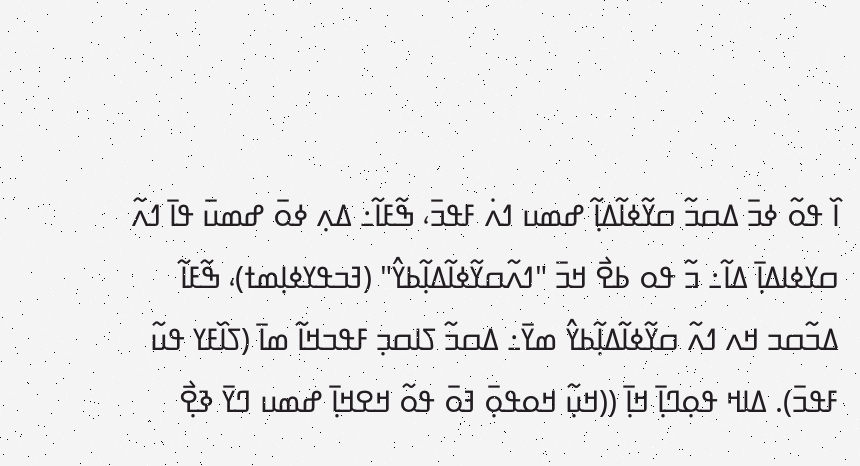ߊ߰ ߟߋ߬ ߦߏ߫ ߡߛߏ߬ ߛߌ߬ߦߊ߬ߡߊ߲߬ ߝߘߎ ߗߍ߭ ߓߟߏ߫، ߒ߬ߓߊ߬߸ ߡߍ߲ ߦߋ߫ ߝߘߎ߫ ߟߊ߫ ߗߍ߬ ߛߌߦߊߡߊ߲߫ ߡߊ߬߸ ߏ߬ ߟߋ ߕߐ߯ ߞߏ߫ "ߗߍ߬ߛߌ߬ߦߊ߬ߡߊ߲߬ߕߌ߮" (ߔߏߟߌߦߊ߲ߘߙ)، ߒ߬ߓߊ߬ ߡߏ߬ߛߏ ߞߍ ߗߍ߬ ߛߌ߬ߦߊ߬ߡߊ߲߬ߕߌ߮ ߘߌ߫߸ ߡߛߏ߬ ߖߊߛߏ߲ ߓߟߏߞߊ߬ ߘߊ߫ (ߖߊ߰ߓߌ ߟߎ߬ ߓߟߏ߫). ߡߊߞ ߟߋ߲ߣߊ߲߫ ߞߊ߲߫ ((ߞߎ߲߬ ߞߋߟߋ߲߫ ߔߋ߫ ߟߋ߬ ߞߐߞߊ߲߫ ߝߘߎ ߣߌ߫ ߢߐ߲߯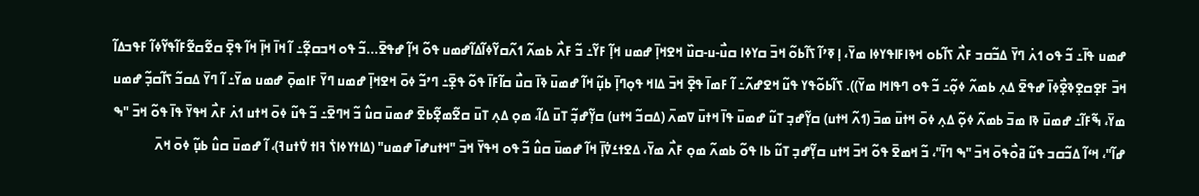ߝߘߎ ߟߊ߫߸ ߏ߬ ߟߋ ߗߍ߭ ߣߌ߫ ߡߏ߬ߛߏ ߓߍ߯ ߖߊ߬ߕߋ ߞߢߊߓߊߟߌߦߊ ߘߌ߫، ߊ߲ ߧߴߊ߬ ߖߊ߬ߕߋ߬ ߞߏ߫ ߛߌߦߊ ߛߎ߯-ߎ-ߛߎ߰ ߞߐߞߊ߲߫ ߝߘߎ ߞߊ߲߬ ߓߌ߬߸ ߏ߬ ߓߍ߯ ߕߘߍ߬ ߗߍ߬ߛߌ߬ߦߊ߬ߡߊ߬ߝߘߎ ߟߋ߬ ߞߊ߲߬ ߝߟߐ߫...ߏ߬ ߟߋ ߞߏߛߐ߲߬߸ ߊ߬ ߞߊ߫ ߞߊ߲߫ ߞߊ߬ ߟߐ߲߫ ߛߐ߬ߛߐ߬ߓߊ߬ߟߌ߬ߦߊ߬ ߓߟߏߡߊ߬ ߞߏ߫ ߓߐ߲ߛߐ߲ߢߐ߲߯ߦߊ߫ ߝߟߐ߫ ߡߍ߲ ߕߘߍ߬ ߦߋ߲߬߸ ߏ߬ ߟߋ ߣߟߊߞߊ ߘߌ߫)). ߖߊ߬ߕߋ߬ߟߌ ߟߎ߬ ߞߐߝߍ߬߸ ߊ߬ ߓߘߊ߫ ߟߐ߲߫ ߞߏ߫ ߡߊߞ ߟߋ߲ߣߊ߲߫ ߕߎ߲߬ ߞߊ߬ ߝߘߎ߫ ߢߊ߫ ߛߎ߯ ߛߊ߬ߓߊ߫ ߟߋ߬ ߟߐ߲߫߸ ߣߴߏ߬ ߦߋ߫ ߞߐߞߊ߲߫ ߝߘߎ ߣߌ߫ ߓߊߘߋ߲߫ ߝߘߎ ߘߌ߫߸ ߊ߬ ߣߌ߫ ߡߛߏ߬ ߖߊ߬ߛߏ߲߬ ߝߘߎ ߘߌ߫، ߒ߬ߓߊ߬߸ ߝߘߎ߫ ߢߊ ߘߏ߫ ߕߘߍ߬ ߦߋ߲߬ ߡߍ߲ ߦߋ߫ ߞߙߎ߫ ߘߏ߫ (ߗߍ߬ ߞߙߎ) ߛߌ߲߬ߝߏ߲ ߠߎ߬ ߝߘߎ߫ ߟߊ߫ ߞߙߎ߫ ߜߘߍ߫ (ߡߛߏ߬ ߞߙߎ) ߛߌ߲߬ߝߏ߲߬ ߠߎ߫ ߡߊ߬، ߘߋ߲ ߡߍ߲ ߠߎ߫ ߛߐ߬ߘߐ߲߬ߕߐ߫ ߝߘߎ߫ ߛߎ߮ ߏ߬ ߞߣߐ߫߸ ߏ߬ ߟߎ߬ ߦߋ߫ ߞߙߎ ߗߍ߭ ߓߍ߯ ߞߟߌ߫ ߟߊ߫ ߟߋ߬ ߞߏ߫ "ߒ ߝߊ߬"، ߞߵߊ߬ ߡߏ߬ߛߏ ߟߎ߬ ߥߋ߯ߟߋ߫ ߞߏ߫ "ߒ ߣߊ߫"، ߏ߬ ߞߘߐ߫ ߟߋ߬ ߞߏ߫ ߞߙߎ ߛߌ߲߬ߝߏ߲ ߠߎ߬ ߕߊ ߟߋ߬ ߕߘߍ߬ ߘߋ߲ ߓߍ߯ ߘߌ߫، ߡߐߙߑߜ߭ߊ߲߫ ߞߊ߬ ߝߘߎ߫ ߛߎ߮ ߏ߬ ߟߋ ߞߟߌ߫ ߞߏ߫ "ߞߙߎߝߊ߫ ߝߘߎ" (ߡߊߙߌߦߊߖ߭ ߔߊߙ ߜ߭ߙߎߔ)، ߊ߬ ߝߘߎ߫ ߛߎ߮ ߕߎ߲߬ ߦߋ߫ ߞߍ߫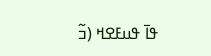ߟߊ߫ ߟߎߓߐߞ (ߏ߬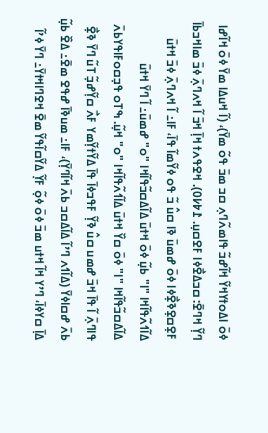ߦߋ߫ ߊߡߋߙߌߞߌ߬ ߞߊ߬ߝߏ߬ ߟߊߘߍ߬ߣߍ߲ ߛߏ ߘߏ߫ ߟߋ߬ ߘߌ߫)، (ߊ߬ ߞߎߡߊ ߘߌ߫ ߦߋ߫ ߞߊ߬ߝߊ ߣߌ߲߬ ߞߣߐ߫: ߛߏߡߐ߯ߦߊ ߓߐߛߎ߲. ߁߈߇߀). ߞߐߟߍߙ ߞߊ߲߫ ߞߏ߫ ߊ߬ ߞߍߣߍ߲߫ ߦߏ߫ ߘߊߞߏߕߊ߫ ߓߐ߲ߛߐ߲ߢߐ߲߯ߦߊ ߦߋ߫ ߝߘߎ߫ ߢߊ ߛߎ߮ ߏ߬ ߟߋ ߦߌ߬ߘߊ߬ ߟߊ߫، ߓߊ߸ ߊ߬ ߞߍߣߍ߲߫ ߦߏ߫ ߞߙߎ߫ ߡߊ߬ߗߍ߬ߟߊ߬ߞߊ "ߊ" ߕߎ߲߬ ߦߋ߫ ߞߙߎ߫ ߡߊ߬ߡߛߏ߬ߟߊ߬ߞߊ "ߋ" ߝߘߎ߫߸ ߊ߬ ߣߌ߫ ߞߙߎ߫ ߡߊ߬ߡߛߏ߬ߟߊ߬ߞߊ "ߊ" ߦߋ߫ ߛߌ߰ ߞߙߎ߫ ߡߊ߬ߗߍ߬ߟߊ߬ߞߊ "ߋ" ߞߎ߲߬. ߒߠߋ ߟߏ߲ߛߋߓߊߟߌߕߍ߫ ߟߊߣߍ߲߫ ߊ߬ ߟߊ߫ ߞߏ߫ ߝߘߎ ߛߎ߮ ߢߌ߲߬ ߓߟߏߦߊ߫ ߟߊ߫ ߡߌ߬ߙߌ߲߬ߘߌ ߓߍ߯ ߛߌ߲߬ߝߏ߲߬ ߠߎ߬ ߣߌ߫ ߢߐ߲߯ ߕߍ߫ ߝߛߊߦߌ߫ (ߡߊ߬ߗߍ ߣߴߊ߬ ߡߊ߬ߡߛߏ ߕߍ߫ ߞߊ߬ߣߌ߲߫)، ߓߊ߸ ߘߎߢߊ߫ ߝߟߐ ߘߐ߫߸ ߡߐ߰ ߕߎ߲߬ ߡߊ߲߫ ߛߌߦߊ߫، ߣߴߌ ߞߊ߬ ߞߙߎ ߘߏ߫ ߦߋ߫ ߦߋ߲߬ ߓߌ߲߬ ߡߌ߬ߛߊ߬ߟߌ߬ ߘߐ߫ ߞߐߣߊߞߙߌ߫߸ ߣߌ߫ ߦߴߊ߬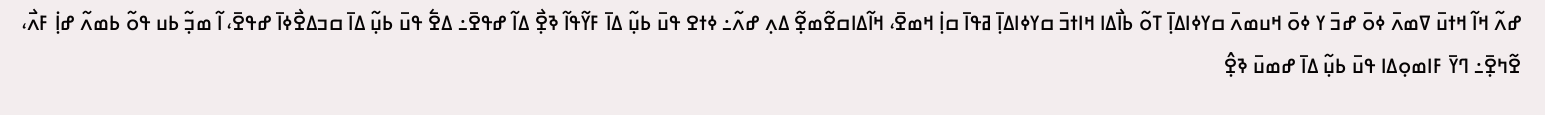ߝߍ߬ ߞߊ߬ ߞߙߎ߫ ߜߘߍ߫ ߦߋ߫ ߝߏ߫ ߌ ߦߋ߫ ߞߎߘߍ߫ ߛߌߦߊߡߊ߲߫ ߠߋ߬ ߕߊ߯ߡߊ ߞߊߙߏ߫ ߛߌߦߊߡߊ߲߫ ߥߟߊ߫ ߛߊ߲߭ ߞߘߐ߫، ߞߊ߬ߡߊߛߐ߬ߘߐ߲߬ ߡߍ߲ ߝߍ߬߸ ߦߙߐ ߟߎ߫ ߕߎ߲߬ ߡߊ߫ ߓߌ߬ߟߊ߬ ߢߐ߲߯ ߡߊ߬ ߝߟߐ߫߸ ߡߐ߱ ߟߎ߫ ߕߎ߲߬ ߡߊ߫ ߛߏߡߐ߯ߦߊ߫ ߝߟߐ߫، ߊ߬ ߘߏ߲߬ ߕߎ ߟߋ߬ ߕߘߍ߬ ߝߊ߲߭ ߓߍ߯، ߐ߬ߤߐ߲߫߸ ߣߌ߫ ߓߊߘߋ߲ߡߊ ߟߎ߫ ߕߎ߲߬ ߡߊ߫ ߝߘߎ߫ ߢߐ߲߮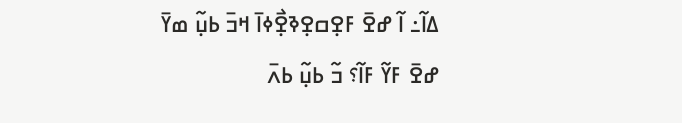ߡߊ߬߸ ߊ߬ ߝߐ߫ ߓߐ߲ߛߐ߲ߢߐ߲߯ߦߊ߫ ߞߏ߫ ߕߎ߲߬ ߘߌ߫ ߝߐ߫ ߓߌ߬ ߓߊ߬؟ ߏ߬ ߕߎ߲߬ ߕߍ߫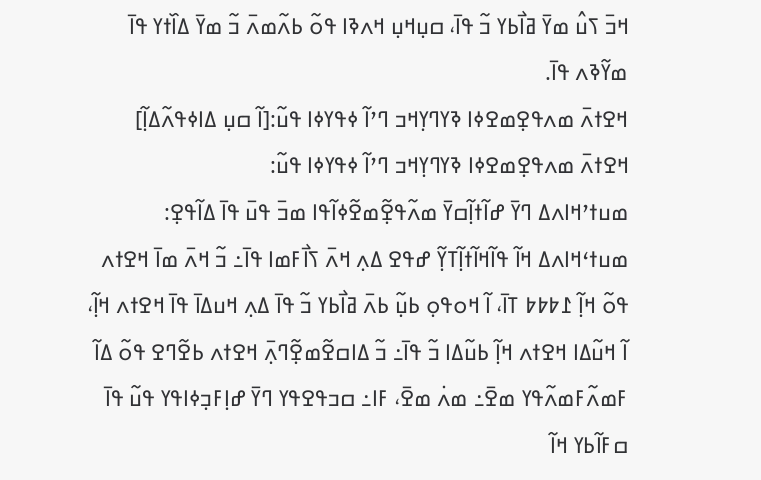ߞߏ߫ ߖߎ߮ ߘߌ߫ ߥߊ߯ߕߌ ߏ߬ ߟߊ߫، ߛߎ߲ߞߎ߲ ߞߍߢߊ ߟߋ߬ ߕߍ߬ߘߍ߫ ߏ߬ ߘߌ߫ ߡߊ߰ߙߌ ߟߊ߫ ߘߌ߬ߢߍ ߟߊ߫.
ߞߐߙߍ߫ ߘߍߟߐ߲ߘߐߦߊ ߢߌߣߌ߲ߞߏ ߣߴߊ߬ ߦߟߌߦߊ ߟߎ߬:[ߊ߬ ߛߎ߲ ߡߊߦߟߍ߬ߡߊ߲߬]
ߞߐߙߍ߫ ߘߍߟߐ߲ߘߐߦߊ ߢߌߣߌ߲ߞߏ ߣߴߊ߬ ߦߟߌߦߊ ߟߎ߬:
ߘߎߙߴߞߊߍߡ ߣߌ߫ ߝߊ߬ߙߊ߲߬ߛߌ߫ ߘߍ߬ߟߐ߲߬ߘߐ߬ߦߊ߬ߟߊ ߘߏ߫ ߟߎ߫ ߟߊ߫ ߡߊ߬ߟߐ߲:
ߘߎߙߵߞߊߍߡ ߞߊ߬ ߟߊ߬ߞߊ߬ߙߊ߲߬ߠߌ߲߬ ߝߟߐ ߡߍ߲ ߞߍ߫ ߖߊ߯ߓߘߊ ߟߊ߫߸ ߏ߬ ߞߍ߫ ߘߊ߫ ߞߐߙߍ ߟߋ߬ ߞߊ߲߬ ߁߈߈߈ ߠߊ߫، ߊ߬ ߞߋߟߋ߲ ߕߎ߲߬ ߕߍ߫ ߥߊ߯ߕߌ ߏ߬ ߟߊ߫ ߡߍ߲ ߞߎߡߊ߫ ߟߊ߫ ߞߐߙߍ ߞߊ߲߬، ߊ߬ ߞߎ߬ߡߊ ߞߐߙߍ ߞߊ߲߬ ߕߎ߬ߡߊ ߏ߬ ߟߊ߫߸ ߏ߬ ߡߊߛߐ߬ߘߐ߲߬ߣߍ߲߫ ߞߐߙߍ ߕߐ߬ߣߐ ߟߋ߬ ߡߊ߬ ߓߘߍ߬ߓߘߍ߬ߟߌ ߘߐ߫߸ ߘߍ߭ ߘߐ߫، ߓߊ߸ ߛߏߟߐߟߌ ߣߌ߫ ߝߊ߲ߓߏ߲ߦߊߟߌ ߟߎ߬ ߟߊ߫ ߛߓߊ߬ߕߌ ߞߊ߬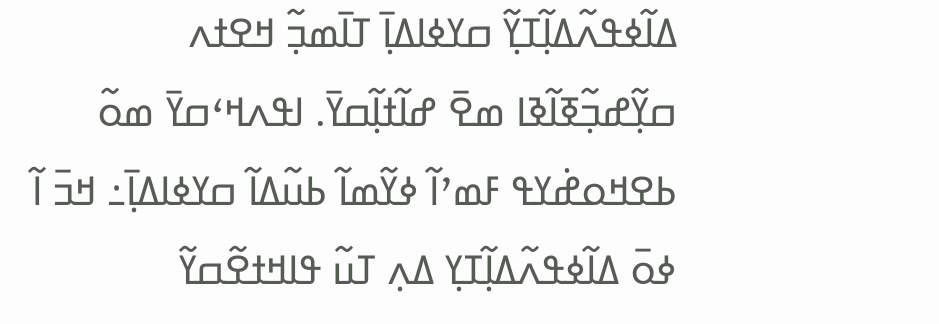ߡߊ߬ߦߟߍ߬ߡߊ߲߬ߠߌ߲߬ ߛߌߦߊߡߊ߲߫ ߠߊ߫ߘߏ߲߬ ߞߐߙߍ ߛߌ߲߬ߝߏ߲߬ߧߊ߬ߢߊ ߘߐ߫ ߝߊ߬ߙߊ߲߬ߛߌ߫. ߊߟߍߞߵߛߌ߫ ߘߋ߬ ߕߐߞߋߝ߭ߌߟ ߓߘߴߊ߬ ߦߌ߬ߘߊ߬ ߕߎ߬ߡߊ߬ ߛߌߦߊߡߊ߲߫߸ ߞߏ߫ ߊ߬ ߦߋ߫ ߡߊ߬ߦߟߍ߬ߡߊ߲߬ߠߌ߲ ߡߍ߲ ߠߎ߬ ߟߊߞߙߐ߬ߛߌ߬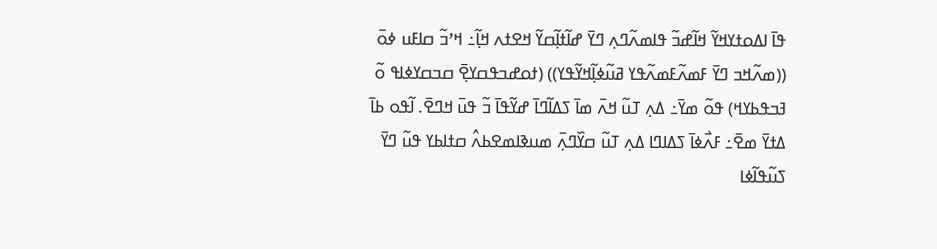ߟߊ߫ ߊߡߋߙߌߞߌ߬ ߞߊ߬ߝߏ߬ ߟߊߘߍ߬ߣߍ߲ ߣߌ߫ ߝߊ߬ߙߊ߲߬ߛߌ߬ ߞߐߙߍ ߞߊ߲߬߸ ߞߴߏ߬ ߛߊߓߎ ߦߋ߫ ((ߘߍ߬ߞߏ ߣߌ߫ ߓߘߍ߬ߓߘߍ߬ߟߌ ߥߎ߬ߦߊ߲߬ߞߌ߬ߟߌ)) (ߙߋߝߏߟߛߌߐ߲߫ ߛߏߛߌߦߊߟ ߋ߬ ߔߏߟߕߌߞ) ߟߋ߬ ߘߌ߫߸ ߡߍ߲ ߠߎ߬ ߞߍ߫ ߘߊ߫ ߖߡߊ߬ߣߊ߫ ߝߌ߬ߟߊ߫ ߏ߬ ߟߎ߫ ߞߣߐ߫. ߊ߬ߟߋ ߕߊ߫ ߡߙߌ߫ ߘߐ߫߸ ߓߍ߯ߦߊ߫ ߖߡߊߣߊ ߡߍ߲ ߠߎ߬ ߛߌ߰ߣߍ߲߫ ߘߎߢߊߘߐߕߍ߮ ߛߙߊߕߌ ߟߎ߬ ߣߌ߫ ߖߎ߬ߟߊ߬ߦߊ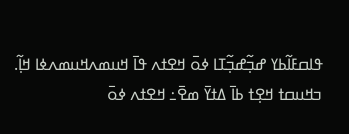ߟߊߛߓߊ߬ߕߌ ߝߏ߲߬ߝߏ߲߬ߠߊ ߦߋ߫ ߞߐߙߍ ߟߊ߫ ߞߎߘߍߞߎߘߍߦߊ ߞߊ߲߬. ߏߞߎߛߙ ߞߐ߲ߙ ߕߊ߫ ߡߙߌ߫ ߘߐ߫߸ ߞߐߙߍ ߦߋ߫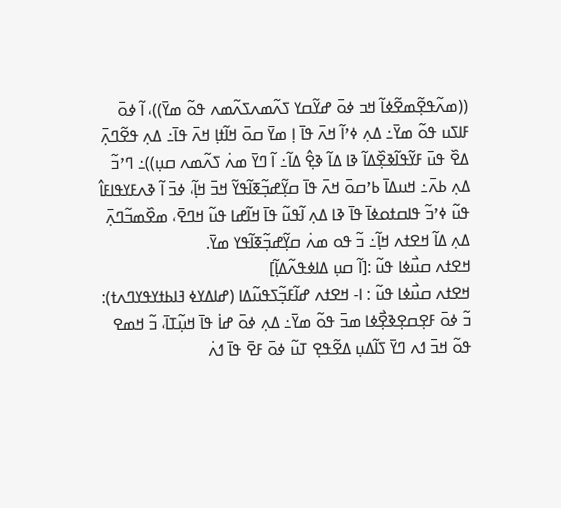((ߘߍ߬ߟߐ߲߬ߘߐ߬ߦߊ߬ ߞߏ ߦߋ߫ ߝߌ߬ߛߌ ߖߍ߬ߘߍߖߍ߬ߘߍ ߟߋ߬ ߘߌ߫))، ߊ߬ ߦߋ߫ ߓߊߖߎ ߟߋ߬ ߘߌ߫߸ ߡߍ߲ ߦߴߊ߬ ߞߍ߫ ߟߊ߫ ߊ߲ ߘߌ߫ ߛߋ߫ ߞߊ߬ߙߊ߲ ߞߍ߫ ߟߊ߫߸ ߡߍ߲ ߟߐ߬ߣߍ߲߫ ߡߐ߰ ߟߎ߫ ߓߌ߬ߟߊ߬ߢߐ߲߰ߡߊ߬ ߢߊ ߡߊ߬ ߢߐ߲߮ ߡߊ߬߸ ߊ߬ ߣߌ߫ ߘߍ߭ ߖߍ߬ߘߍ ߛߎ߲))߸ ߣߴߏ߬ ߡߍ߲ ߕߍ߫߸ ߞߎߡߊ߫ ߕߴߛߋ߫ ߞߍ߫ ߟߊ߫ ߛߌ߲߬ߝߏ߲߬ߧߊ߬ߟߌ߬ ߞߏ߫ ߞߊ߲߬، ߦߏ߫ ߊ߬ ߢߍߓߌߟߊߓߊ߮ ߟߎ߬ ߦߴߏ߬ ߟߊߛߙߋߦߊ߫ ߟߊ߫ ߢߊ ߡߍ߲ ߊ߬ߟߎ߬ ߟߊ߫ ߞߊ߬ߝߊ ߟߎ߬ ߞߣߐ߫، ߘߐ߰ߘߏ߬ߣߍ߲߫ ߡߍ߲ ߡߊ߬ ߞߐߙߍ ߞߊ߲߬߸ ߏ߬ ߟߋ ߘߍ߭ ߛߌ߲߬ߝߏ߲߬ߧߊ߬ߟߌ ߘߌ߫.
ߞߐߙߍ ߛߎ߯ߦߊ ߟߎ߬ :[ߊ߬ ߛߎ߲ ߡߊߦߟߍ߬ߡߊ߲߬]
ߞߐߙߍ ߛߎ߯ߦߊ ߟߎ߬ : ߊ- ߞߐߙߍ ߝߊ߬ߓߏ߲߬ߖߟߎ߬ߡߊ (ߝߊߡߌߦ ߔߊߕߙߌߟߌߣߍߙ): ߏ߬ ߦߋ߫ ߓߐ߲ߛߐ߲ߢߐ߲߯ߦߊ ߘߏ߫ ߟߋ߬ ߘߌ߫߸ ߡߍ߲ ߦߋ߫ ߝߊ߭ ߟߊ߫ ߞߎ߲߬ߠߊ߫، ߏ߬ ߞߘߐ ߟߋ߬ ߞߏ߫ ߗߍ ߣߌ߫ ߖߊ߬ߡߎ߲ ߡߐ߬ߟߐ߲ ߠߎ߬ ߦߋ߫ ߓߐ߫ ߟߊ߫ ߗߍ߭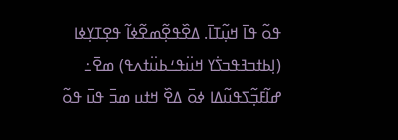ߟߋ߬ ߟߊ߫ ߞߎ߲߬ߠߊ߫. ߡߐ߰ߟߐ߲߬ߘߐ߬ߦߊ߬ ߟߐ߲ߠߌ߲ߦߊ (ߊ߲ߕߙߏߔߟߏߖ߭ߌ ߞߎ߳ߟߑߕߎ߳ߙߍߟ) ߘߐ߫߸ ߝߊ߬ߓߏ߲߬ߖߟߎ߬ߡߊ ߦߋ߫ ߡߐ߰ ߞߙߎ ߘߏ߫ ߟߎ߫ ߟߋ߬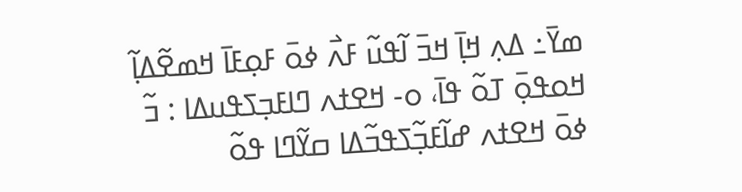ߘߌ߫߸ ߡߍ߲ ߞߊ߲߫ ߞߏ߫ ߊ߬ߟߎ߬ ߓߍ߯ ߦߋ߫ ߓߋ߲ߓߊ߫ ߞߘߐ߬ߡߊ߲߬ ߞߋߟߋ߲߫ ߠߋ߬ ߟߊ߫، ߋ- ߞߐߙߍ ߣߊߓߏ߲ߖߟߎߡߊ : ߏ߬ ߦߋ߫ ߞߐߙߍ ߝߊ߬ߓߏ߲߬ߖߟߏ߬ߡߊ ߛߌ߬ߣߊ ߟߋ߬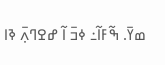ߘߌ߫. ߒ߬ߓߊ߬߸ ߦߏ߫ ߊ߬ ߝߐߣߍ߲߫ ߢߊ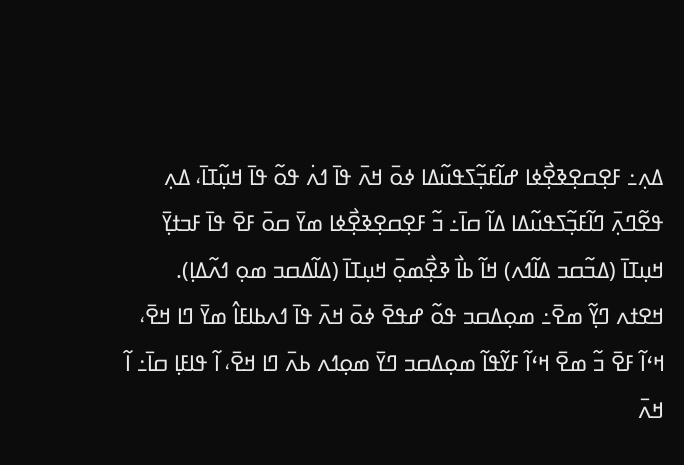ߡߍ߲߸ ߓߐ߲ߛߐ߲ߢߐ߲߯ߦߊ ߝߊ߬ߓߏ߲߬ߖߟߎ߬ߡߊ ߦߋ߫ ߞߍ߫ ߟߊ߫ ߗߍ߭ ߟߋ߬ ߟߊ߫ ߞߎ߲߬ߠߊ߫، ߡߍ߲ ߟߐ߬ߣߍ߲߫ ߣߊ߬ߓߏ߲߬ߖߟߎ߬ߡߊ ߡߊ߬ ߛߊ߫߸ ߏ߬ ߓߐ߲ߛߐ߲ߢߐ߲߯ߦߊ ߘߌ߫ ߛߋ߫ ߓߐ߫ ߟߊ߫ ߓߏߙߌ߲߫ ߞߎ߲ߠߊ߫ (ߡߏ߬ߛߏ ߡߊ߬ߗߍ) ߞߊ߬ ߕߊ߯ ߢߐ߲߯ߘߋ߲߫ ߞߎ߲ߠߊ߫ (ߡߊ߬ߡߛߏ ߘߋ߲ ߗߍ߬ߡߊ߲).
ߞߐߙߍ ߣߌ߲߬ ߘߐ߫߸ ߘߋ߲ߡߛߏ ߟߋ߬ ߝߟߐ߫ ߦߋ߫ ߞߍ߫ ߟߊ߫ ߗߍߕߊߓߊ߮ ߘߌ߫ ߣߊ ߞߐ߫، ߞߵߊ߬ ߓߐ߫ ߏ߬ ߘߐ߫ ߞߵߊ߬ ߓߌ߬ߟߊ߬ ߘߋ߲ߡߛߏ ߣߌ߫ ߘߋ߲ߗߍ ߕߍ߫ ߣߊ ߞߐ߫، ߊ߬ ߟߊߓߊ߲ ߛߊ߫߸ ߊ߬ ߞߍ߫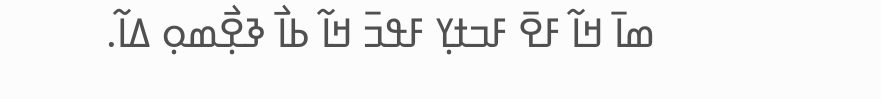ߘߊ߫ ߞߊ߬ ߓߐ߫ ߓߏߙߌ߲ ߓߟߏ߫ ߞߊ߬ ߕߊ߯ ߢߐ߲߯ߘߋ߲ ߡߊ߬.